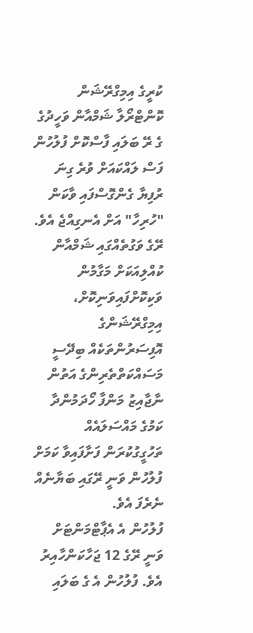ކުރީގެ އިމިގްރޭޝަން ކޮންޓްރޯލާ ޝަމްއާން ވަހީދުގެ ގެ ރޭ ބަލައި ފާސްކޮށް ފުލުހުން ފަސް ލައްކައަށް ވުރެ ގިނަ ރުފިޔާ ގެންގޮސްފައި ވާކަން "ހުރިހާ" އަށް އެނގިއްޖެ އެވެ.
ރޭގެ ވަގުތެއްގައި ޝަމްއާން ކުއްލިއަކަށް މަގާމުން ވަކިކޮށްފައިވަނިކޮށް، އިމިގްރޭޝަންގެ އޮފިސަރުންތަކެއް ބިދޭސީ މަސައްކަތްތެރިންގެ އަތުން ނާޖާއިޒު މަންފާ ހޯދަމުންދާ ކަމުގެ މައްސަލައެއް ތަހުގީގުކުރަން ފަށާފައިވާ ކަމަށް ފުލުހުން ވަނީ ރޭގައި ބަޔާނެއް ނެރެފަ އެވެ.
ފުލުހުން އެ އެޕާޓްމަންޓަށް ވަނީ ރޭގެ 12 ޖަހާކަންހާއިރު އެވެ. ފުލުހުން އެ ގެ ބަލައި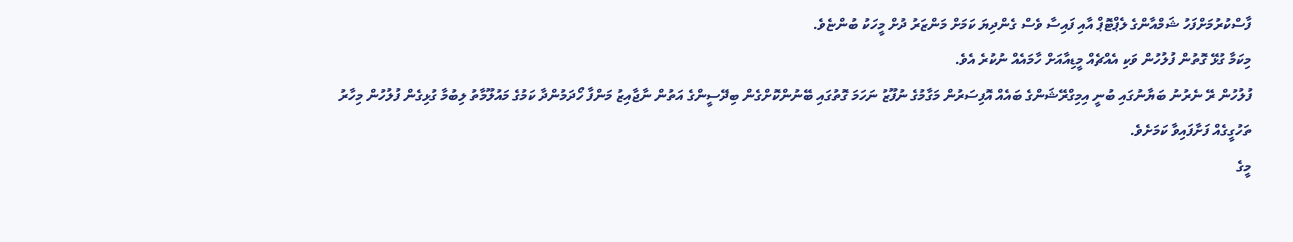ފާސްކުރުމަށްފަހު ޝަމްއާންގެ ލެޕްޓޮޕް އާއި ފައިސާ ވެސް ގެންދިޔަ ކަމަށް މަންޒަރު ދުށް މީހަކު ބުންޏެވެ.
މިކަމާ ގުޅޭ ގޮތުން ފުލުހުން ވަކި އެއްޗެއް މީޑިއާއަށް ހާމައެއް ނުކުރެ އެވެ.
ފުލުހުން ރޭ ނެރުނު ބަޔާނުގައި ބުނީ އިމިގްރޭޝަންގެ ބައެއް އޮފިސަރުން މަގާމުގެ ނުފޫޒު ނަހަމަ ގޮތުގައި ބޭނުންކޮށްގެން ބިދޭސީންގެ އަތުން ނާޖާއިޒު މަންފާ ހޯދަމުންދާ ކަމުގެ މައުލޫމާތު ލިބުމާ ގުޅިގެން ފުލުހުން މިހާރު ތަހުގީގެއް ފަށާފައިވާ ކަމަށެވެ.
މީގެ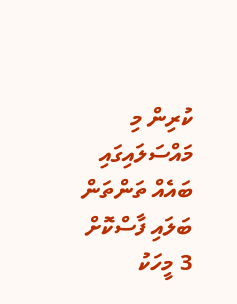ކުރިން މި މައްސަލައިގައި ބައެއް ތަންތަން ބަލައި ފާސްކޮށް 3 މީހަކު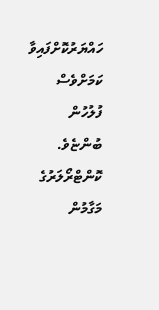ހައްޔަރުކޮށްފައިވާ ކަމަށްވެސް ފުލުހުން ބުންޏެވެ.
ކޮންޓްރޯލަރުގެ މަގާމުން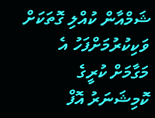ޝަމްއާން ކުއްލި ގޮތަކަށް ވަކިކުރުމަށްފަހު އެ މަގާމަށް ކުރީގެ ކޮމިޝަނަރު އޮފް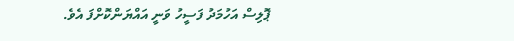ޕޮލިސް އަހުމަދު ފަސީހު ވަނީ އައްޔަންކޮށްފަ އެވެ.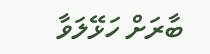ބާރަށް ހަޅޭލަވާ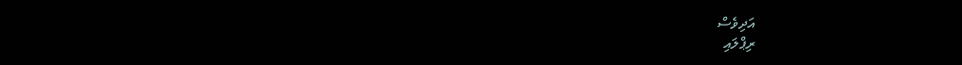އަދިވެސް
ރިޕްލައި